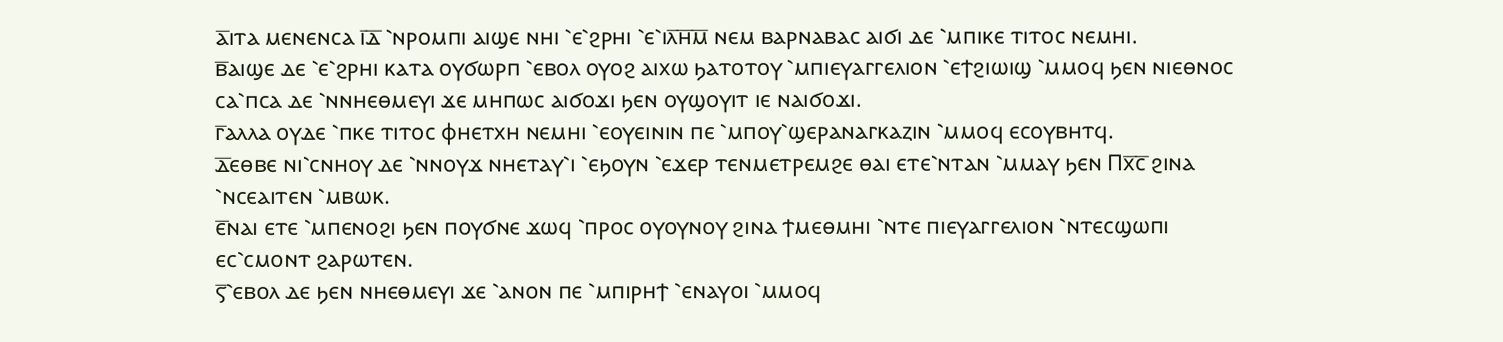ⲁ̅ⲓⲧⲁ ⲙⲉⲛⲉⲛⲥⲁ ⲓ̅ⲇ̅ ⳿ⲛⲣⲟⲙⲡⲓ ⲁⲓϣⲉ ⲛⲏⲓ ⳿ⲉ⳿ϩⲣⲏⲓ ⳿ⲉ⳿ⲓⲗ̅ⲏ̅ⲙ̅ ⲛⲉⲙ ⲃⲁⲣⲛⲁⲃⲁⲥ ⲁⲓϭⲓ ⲇⲉ ⳿ⲙⲡⲓⲕⲉ ⲧⲓⲧⲟⲥ ⲛⲉⲙⲏⲓ.
ⲃ̅ⲁⲓϣⲉ ⲇⲉ ⳿ⲉ⳿ϩⲣⲏⲓ ⲕⲁⲧⲁ ⲟⲩϭⲱⲣⲡ ⳿ⲉⲃⲟⲗ ⲟⲩⲟϩ ⲁⲓⲭⲱ ϧⲁⲧⲟⲧⲟⲩ ⳿ⲙⲡⲓⲉⲩⲁⲅⲅⲉⲗⲓⲟⲛ ⳿ⲉϯϩⲓⲱⲓϣ ⳿ⲙⲙⲟϥ ϧⲉⲛ ⲛⲓⲉⲑⲛⲟⲥ ⲥⲁ⳿ⲡⲥⲁ ⲇⲉ ⳿ⲛⲛⲏⲉⲑⲙⲉⲩⲓ ϫⲉ ⲙⲏⲡⲱⲥ ⲁⲓϭⲟϫⲓ ϧⲉⲛ ⲟⲩϣⲟⲩⲓⲧ ⲓⲉ ⲛⲁⲓϭⲟϫⲓ.
ⲅ̅ⲁⲗⲗⲁ ⲟⲩⲇⲉ ⳿ⲡⲕⲉ ⲧⲓⲧⲟⲥ ⲫⲏⲉⲧⲭⲏ ⲛⲉⲙⲏⲓ ⳿ⲉⲟⲩⲉⲓⲛⲓⲛ ⲡⲉ ⳿ⲙⲡⲟⲩ⳿ϣⲉⲣⲁⲛⲁⲅⲕⲁⲍⲓⲛ ⳿ⲙⲙⲟϥ ⲉⲥⲟⲩⲃⲏⲧϥ.
ⲇ̅ⲉⲑⲃⲉ ⲛⲓ⳿ⲥⲛⲏⲟⲩ ⲇⲉ ⳿ⲛⲛⲟⲩϫ ⲛⲏⲉⲧⲁⲩ⳿ⲓ ⳿ⲉϧⲟⲩⲛ ⳿ⲉϫⲉⲣ ⲧⲉⲛⲙⲉⲧⲣⲉⲙϩⲉ ⲑⲁⲓ ⲉⲧⲉ⳿ⲛⲧⲁⲛ ⳿ⲙⲙⲁⲩ ϧⲉⲛ Ⲡⲭ̅ⲥ̅ ϩⲓⲛⲁ ⳿ⲛⲥⲉⲁⲓⲧⲉⲛ ⳿ⲙⲃⲱⲕ.
ⲉ̅ⲛⲁⲓ ⲉⲧⲉ ⳿ⲙⲡⲉⲛⲟϩⲓ ϧⲉⲛ ⲡⲟⲩϭⲛⲉ ϫⲱϥ ⳿ⲡⲣⲟⲥ ⲟⲩⲟⲩⲛⲟⲩ ϩⲓⲛⲁ ϯⲙⲉⲑⲙⲏⲓ ⳿ⲛⲧⲉ ⲡⲓⲉⲩⲁⲅⲅⲉⲗⲓⲟⲛ ⳿ⲛⲧⲉⲥϣⲱⲡⲓ ⲉⲥ⳿ⲥⲙⲟⲛⲧ ϩⲁⲣⲱⲧⲉⲛ.
ⲋ̅⳿ⲉⲃⲟⲗ ⲇⲉ ϧⲉⲛ ⲛⲏⲉⲑⲙⲉⲩⲓ ϫⲉ ⳿ⲁⲛⲟⲛ ⲡⲉ ⳿ⲙⲡⲓⲣⲏϯ ⳿ⲉⲛⲁⲩⲟⲓ ⳿ⲙⲙⲟϥ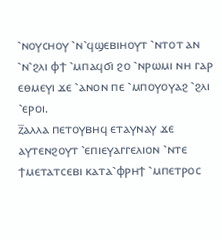⳿ⲛⲟⲩⲥⲏⲟⲩ ⳿ⲛ⳿ϥϣⲉⲃⲓⲏⲟⲩⲧ ⳿ⲛⲧⲟⲧ ⲁⲛ ⳿ⲛ⳿ϩⲗⲓ ⲫϯ ⳿ⲙⲡⲁϥϭⲓ ϩⲟ ⳿ⲛⲣⲱⲙⲓ ⲛⲏ ⲅⲁⲣ ⲉⲑⲙⲉⲩⲓ ϫⲉ ⳿ⲁⲛⲟⲛ ⲡⲉ ⳿ⲙⲡⲟⲩⲟⲩⲁϩ ⳿ϩⲗⲓ ⳿ⲉⲣⲟⲓ.
ⲍ̅ⲁⲗⲗⲁ ⲡⲉⲧⲟⲩⲃⲏϥ ⲉⲧⲁⲩⲛⲁⲩ ϫⲉ ⲁⲩⲧⲉⲛϩⲟⲩⲧ ⳿ⲉⲡⲓⲉⲩⲁⲅⲅⲉⲗⲓⲟⲛ ⳿ⲛⲧⲉ ϯⲙⲉⲧⲁⲧⲥⲉⲃⲓ ⲕⲁⲧⲁ⳿ⲫⲣⲏϯ ⳿ⲙⲡⲉⲧⲣⲟⲥ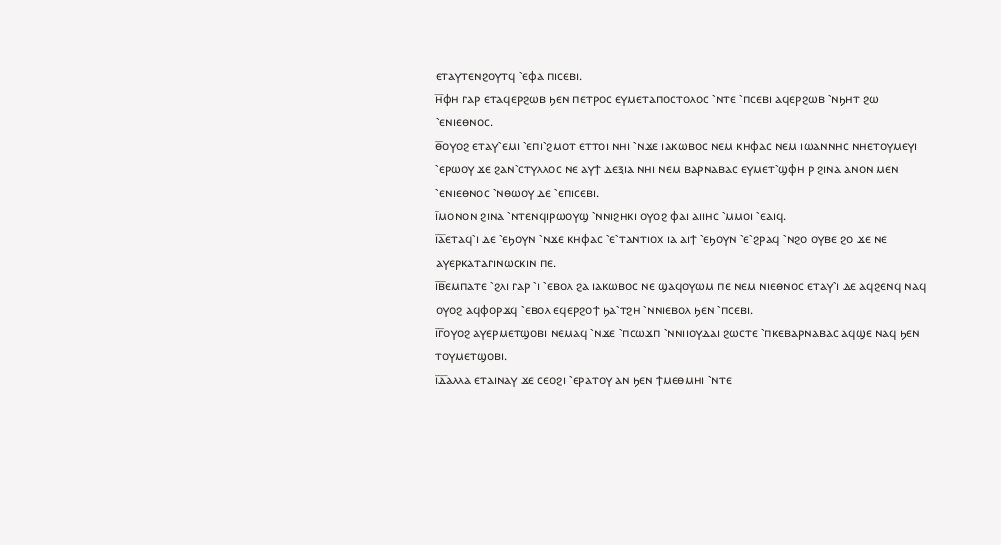ⲉⲧⲁⲩⲧⲉⲛϩⲟⲩⲧϥ ⳿ⲉⲫⲁ ⲡⲓⲥⲉⲃⲓ.
ⲏ̅ⲫⲏ ⲅⲁⲣ ⲉⲧⲁϥⲉⲣϩⲱⲃ ϧⲉⲛ ⲡⲉⲧⲣⲟⲥ ⲉⲩⲙⲉⲧⲁⲡⲟⲥⲧⲟⲗⲟⲥ ⳿ⲛⲧⲉ ⳿ⲡⲥⲉⲃⲓ ⲁϥⲉⲣϩⲱⲃ ⳿ⲛϧⲏⲧ ϩⲱ ⳿ⲉⲛⲓⲉⲑⲛⲟⲥ.
ⲑ̅ⲟⲩⲟϩ ⲉⲧⲁⲩ⳿ⲉⲙⲓ ⳿ⲉⲡⲓ⳿ϩⲙⲟⲧ ⲉⲧⲧⲟⲓ ⲛⲏⲓ ⳿ⲛϫⲉ ⲓⲁⲕⲱⲃⲟⲥ ⲛⲉⲙ ⲕⲏⲫⲁⲥ ⲛⲉⲙ ⲓⲱⲁⲛⲛⲏⲥ ⲛⲏⲉⲧⲟⲩⲙⲉⲩⲓ ⳿ⲉⲣⲱⲟⲩ ϫⲉ ϩⲁⲛ⳿ⲥⲧⲩⲗⲗⲟⲥ ⲛⲉ ⲁⲩϯ ⲇⲉⲝⲓⲁ ⲛⲏⲓ ⲛⲉⲙ ⲃⲁⲣⲛⲁⲃⲁⲥ ⲉⲩⲙⲉⲧ⳿ϣⲫⲏ ⲣ ϩⲓⲛⲁ ⲁⲛⲟⲛ ⲙⲉⲛ ⳿ⲉⲛⲓⲉⲑⲛⲟⲥ ⳿ⲛⲑⲱⲟⲩ ⲇⲉ ⳿ⲉⲡⲓⲥⲉⲃⲓ.
ⲓ̅ⲙⲟⲛⲟⲛ ϩⲓⲛⲁ ⳿ⲛⲧⲉⲛϥⲓⲣⲱⲟⲩϣ ⳿ⲛⲛⲓϩⲏⲕⲓ ⲟⲩⲟϩ ⲫⲁⲓ ⲁⲓⲓⲏⲥ ⳿ⲙⲙⲟⲓ ⳿ⲉⲁⲓϥ.
ⲓ̅ⲁ̅ⲉⲧⲁϥ⳿ⲓ ⲇⲉ ⳿ⲉϧⲟⲩⲛ ⳿ⲛϫⲉ ⲕⲏⲫⲁⲥ ⳿ⲉ⳿ⲧⲁⲛⲧⲓⲟⲭ ⲓⲁ ⲁⲓϯ ⳿ⲉϧⲟⲩⲛ ⳿ⲉ⳿ϩⲣⲁϥ ⳿ⲛϩⲟ ⲟⲩⲃⲉ ϩⲟ ϫⲉ ⲛⲉ ⲁⲩⲉⲣⲕⲁⲧⲁⲅⲓⲛⲱⲥⲕⲓⲛ ⲡⲉ.
ⲓ̅ⲃ̅ⲉⲙⲡⲁⲧⲉ ⳿ϩⲗⲓ ⲅⲁⲣ ⳿ⲓ ⳿ⲉⲃⲟⲗ ϩⲁ ⲓⲁⲕⲱⲃⲟⲥ ⲛⲉ ϣⲁϥⲟⲩⲱⲙ ⲡⲉ ⲛⲉⲙ ⲛⲓⲉⲑⲛⲟⲥ ⲉⲧⲁⲩ⳿ⲓ ⲇⲉ ⲁϥϩⲉⲛϥ ⲛⲁϥ ⲟⲩⲟϩ ⲁϥⲫⲟⲣϫϥ ⳿ⲉⲃⲟⲗ ⲉϥⲉⲣϩⲟϯ ϧⲁ⳿ⲧϩⲏ ⳿ⲛⲛⲓⲉⲃⲟⲗ ϧⲉⲛ ⳿ⲡⲥⲉⲃⲓ.
ⲓ̅ⲅ̅ⲟⲩⲟϩ ⲁⲩⲉⲣⲙⲉⲧϣⲟⲃⲓ ⲛⲉⲙⲁϥ ⳿ⲛϫⲉ ⳿ⲡⲥⲱϫⲡ ⳿ⲛⲛⲓⲓⲟⲩⲇⲁⲓ ϩⲱⲥⲧⲉ ⳿ⲡⲕⲉⲃⲁⲣⲛⲁⲃⲁⲥ ⲁϥϣⲉ ⲛⲁϥ ϧⲉⲛ ⲧⲟⲩⲙⲉⲧϣⲟⲃⲓ.
ⲓ̅ⲇ̅ⲁⲗⲗⲁ ⲉⲧⲁⲓⲛⲁⲩ ϫⲉ ⲥⲉⲟϩⲓ ⳿ⲉⲣⲁⲧⲟⲩ ⲁⲛ ϧⲉⲛ ϯⲙⲉⲑⲙⲏⲓ ⳿ⲛⲧⲉ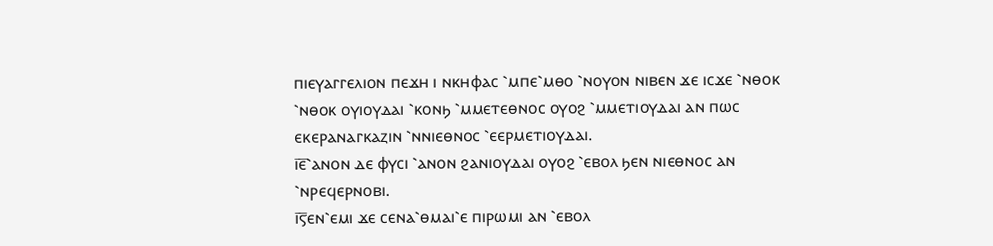ⲡⲓⲉⲩⲁⲅⲅⲉⲗⲓⲟⲛ ⲡⲉϫⲏ ⲓ ⲛⲕⲏⲫⲁⲥ ⳿ⲙⲡⲉ⳿ⲙⲑⲟ ⳿ⲛⲟⲩⲟⲛ ⲛⲓⲃⲉⲛ ϫⲉ ⲓⲥϫⲉ ⳿ⲛⲑⲟⲕ ⳿ⲛⲑⲟⲕ ⲟⲩⲓⲟⲩⲇⲁⲓ ⳿ⲕⲟⲛϧ ⳿ⲙⲙⲉⲧⲉⲑⲛⲟⲥ ⲟⲩⲟϩ ⳿ⲙⲙⲉⲧⲓⲟⲩⲇⲁⲓ ⲁⲛ ⲡⲱⲥ ⲉⲕⲉⲣⲁⲛⲁⲅⲕⲁⲍⲓⲛ ⳿ⲛⲛⲓⲉⲑⲛⲟⲥ ⳿ⲉⲉⲣⲙⲉⲧⲓⲟⲩⲇⲁⲓ.
ⲓ̅ⲉ̅⳿ⲁⲛⲟⲛ ⲇⲉ ⲫⲩⲥⲓ ⳿ⲁⲛⲟⲛ ϩⲁⲛⲓⲟⲩⲇⲁⲓ ⲟⲩⲟϩ ⳿ⲉⲃⲟⲗ ϧⲉⲛ ⲛⲓⲉⲑⲛⲟⲥ ⲁⲛ ⳿ⲛⲣⲉϥⲉⲣⲛⲟⲃⲓ.
ⲓ̅ⲋ̅ⲉⲛ⳿ⲉⲙⲓ ϫⲉ ⲥⲉⲛⲁ⳿ⲑⲙⲁⲓ⳿ⲉ ⲡⲓⲣⲱⲙⲓ ⲁⲛ ⳿ⲉⲃⲟⲗ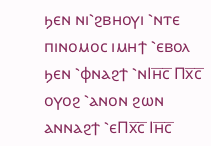ϧⲉⲛ ⲛⲓ⳿ϩⲃⲏⲟⲩⲓ ⳿ⲛⲧⲉ ⲡⲓⲛⲟⲙⲟⲥ ⲓⲙⲏϯ ⳿ⲉⲃⲟⲗ ϧⲉⲛ ⳿ⲫⲛⲁϩϯ ⳿ⲛⲒⲏ̅ⲥ̅ Ⲡⲭ̅ⲥ̅ ⲟⲩⲟϩ ⳿ⲁⲛⲟⲛ ϩⲱⲛ ⲁⲛⲛⲁϩϯ ⳿ⲉⲠⲭ̅ⲥ̅ Ⲓⲏ̅ⲥ̅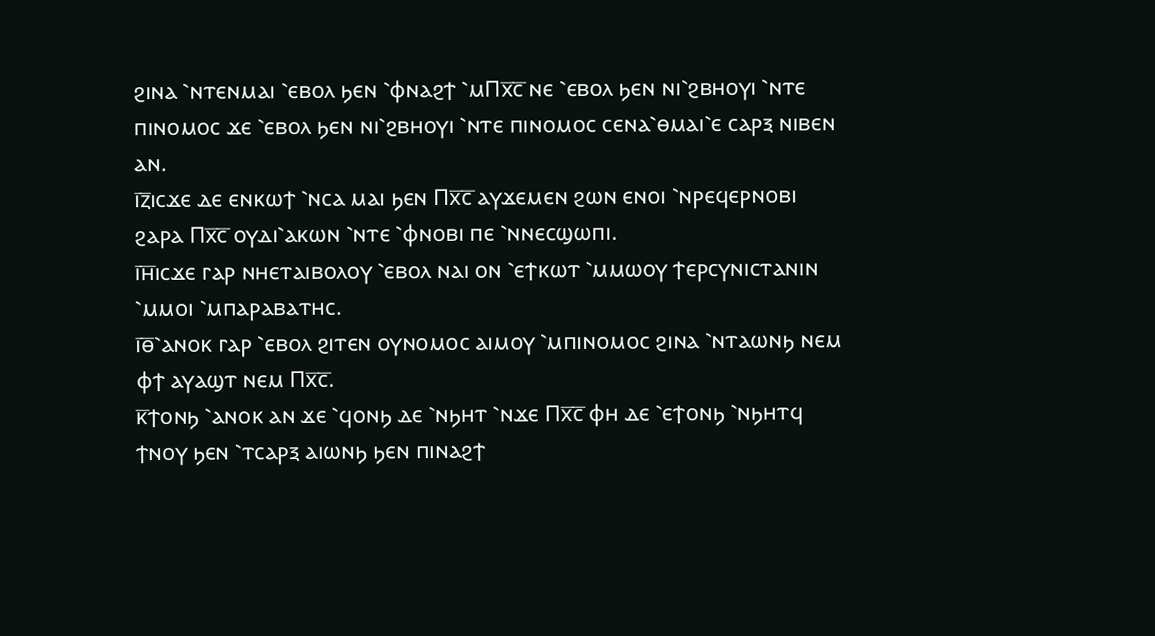ϩⲓⲛⲁ ⳿ⲛⲧⲉⲛⲙⲁⲓ ⳿ⲉⲃⲟⲗ ϧⲉⲛ ⳿ⲫⲛⲁϩϯ ⳿ⲙⲠⲭ̅ⲥ̅ ⲛⲉ ⳿ⲉⲃⲟⲗ ϧⲉⲛ ⲛⲓ⳿ϩⲃⲏⲟⲩⲓ ⳿ⲛⲧⲉ ⲡⲓⲛⲟⲙⲟⲥ ϫⲉ ⳿ⲉⲃⲟⲗ ϧⲉⲛ ⲛⲓ⳿ϩⲃⲏⲟⲩⲓ ⳿ⲛⲧⲉ ⲡⲓⲛⲟⲙⲟⲥ ⲥⲉⲛⲁ⳿ⲑⲙⲁⲓ⳿ⲉ ⲥⲁⲣⲝ ⲛⲓⲃⲉⲛ ⲁⲛ.
ⲓ̅ⲍ̅ⲓⲥϫⲉ ⲇⲉ ⲉⲛⲕⲱϯ ⳿ⲛⲥⲁ ⲙⲁⲓ ϧⲉⲛ Ⲡⲭ̅ⲥ̅ ⲁⲩϫⲉⲙⲉⲛ ϩⲱⲛ ⲉⲛⲟⲓ ⳿ⲛⲣⲉϥⲉⲣⲛⲟⲃⲓ ϩⲁⲣⲁ Ⲡⲭ̅ⲥ̅ ⲟⲩⲇⲓ⳿ⲁⲕⲱⲛ ⳿ⲛⲧⲉ ⳿ⲫⲛⲟⲃⲓ ⲡⲉ ⳿ⲛⲛⲉⲥϣⲱⲡⲓ.
ⲓ̅ⲏ̅ⲓⲥϫⲉ ⲅⲁⲣ ⲛⲏⲉⲧⲁⲓⲃⲟⲗⲟⲩ ⳿ⲉⲃⲟⲗ ⲛⲁⲓ ⲟⲛ ⳿ⲉϯⲕⲱⲧ ⳿ⲙⲙⲱⲟⲩ ϯⲉⲣⲥⲩⲛⲓⲥⲧⲁⲛⲓⲛ ⳿ⲙⲙⲟⲓ ⳿ⲙⲡⲁⲣⲁⲃⲁⲧⲏⲥ.
ⲓ̅ⲑ̅⳿ⲁⲛⲟⲕ ⲅⲁⲣ ⳿ⲉⲃⲟⲗ ϩⲓⲧⲉⲛ ⲟⲩⲛⲟⲙⲟⲥ ⲁⲓⲙⲟⲩ ⳿ⲙⲡⲓⲛⲟⲙⲟⲥ ϩⲓⲛⲁ ⳿ⲛⲧⲁⲱⲛϧ ⲛⲉⲙ ⲫϯ ⲁⲩⲁϣⲧ ⲛⲉⲙ Ⲡⲭ̅ⲥ̅.
ⲕ̅ϯⲟⲛϧ ⳿ⲁⲛⲟⲕ ⲁⲛ ϫⲉ ⳿ϥⲟⲛϧ ⲇⲉ ⳿ⲛϧⲏⲧ ⳿ⲛϫⲉ Ⲡⲭ̅ⲥ̅ ⲫⲏ ⲇⲉ ⳿ⲉϯⲟⲛϧ ⳿ⲛϧⲏⲧϥ ϯⲛⲟⲩ ϧⲉⲛ ⳿ⲧⲥⲁⲣⲝ ⲁⲓⲱⲛϧ ϧⲉⲛ ⲡⲓⲛⲁϩϯ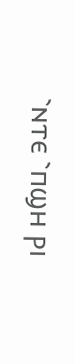⳿ⲛⲧⲉ ⳿ⲡϣⲏ ⲣⲓ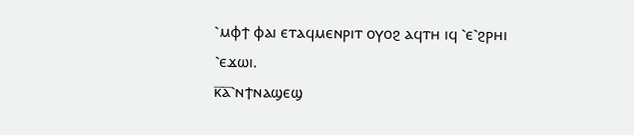⳿ⲙⲫϯ ⲫⲁⲓ ⲉⲧⲁϥⲙⲉⲛⲣⲓⲧ ⲟⲩⲟϩ ⲁϥⲧⲏ ⲓϥ ⳿ⲉ⳿ϩⲣⲏⲓ ⳿ⲉϫⲱⲓ.
ⲕ̅ⲁ̅⳿ⲛϯⲛⲁϣⲉϣ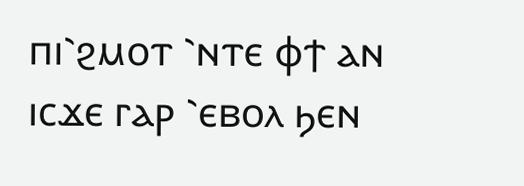ⲡⲓ⳿ϩⲙⲟⲧ ⳿ⲛⲧⲉ ⲫϯ ⲁⲛ ⲓⲥϫⲉ ⲅⲁⲣ ⳿ⲉⲃⲟⲗ ϧⲉⲛ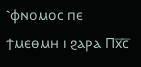⳿ⲫⲛⲟⲙⲟⲥ ⲡⲉ ϯⲙⲉⲑⲙⲏ ⲓ ϩⲁⲣⲁ Ⲡⲭ̅ⲥ̅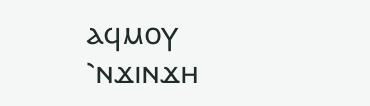ⲁϥⲙⲟⲩ ⳿ⲛϫⲓⲛϫⲏ